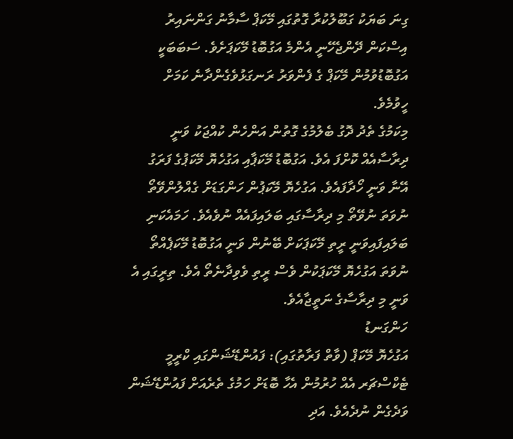ގިނަ ބަޔަކު ގަބޫލުކުރާ ގޮތުގައި މޭކަޕް ސާމާނު ގަންނައިރު އިސްކަން ދޭންޖެހޭނީ އެންމެ އަގުބޮޑު މޭކަޕަށެވެ. ސަބަބަކީ އަގުބޮޑުވުމުން މޭކަޕް ގެ ފެންވަރު ރަނގަޅުވެގެންދާނެ ކަމަށް ހީވުމެވެ.
މިކަމުގެ ތެދު ދޮގު ބެލުމުގެ ގޮތުން އަންހެން ކުއްޖަކު ވަނީ ދިރާސާއެއް ކޮށްފަ އެވެ. އަގުބޮޑު މޭކަޕާއި އަގުހެޔޮ މޭކަޕުގެ ފަރަގު އޭނާ ވަނީ ހޯދާފައެވެ. އަގުހެޔޮ މޭކަޕުން ހަންގަޑަށް ގެއްލުންވޭތޯ ނުވަތަ ނުވޭތޯ މި ދިރާސާގައި ބަލައިފައެއް ނުވެއެވެ. ހަމައެކަނި ބަލައިފައިވަނީ ރީތި މޭކަޕަކަށް ބޭނުން ވަނީ އަގުބޮޑު މޭކަޕެއްތޯ ނުވަތަ އަގުހެޔޮ މޭކަޕަކުން ވެސް ރީތި ވެވިދާނެތޯ އެވެ. ތިރީގައި އެ ވަނީ މި ދިރާސާގެ ނަތީޖާއެވެ.
ހަންގަނޑު
އަގުހެޔޮ މޭކަޕް (ވާތް ފަރާތުގައި): ފައުންޑޭޝަންގައި ކްރީމީ ޓެކްސްޗަރ އެއް ހުރުމުން އެހާ ބޮޑަށް ހަމުގެ ތެރެއަށް ފައުންޑޭޝަން ވަދެގެން ނުދެއެވެ. އަދި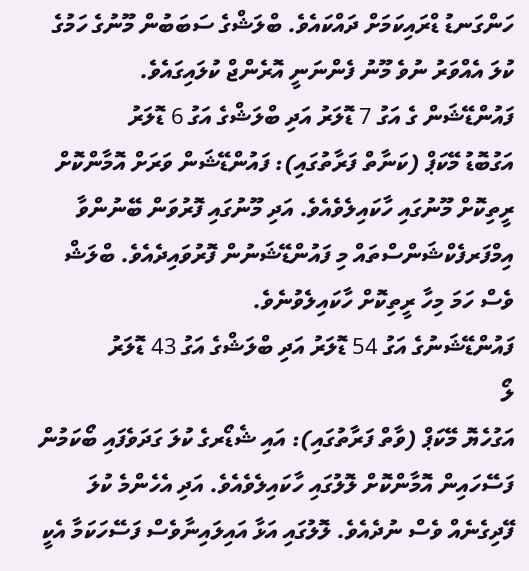ހަންގަނޑު ޑްރައިކަމަށް ދައްކައެވެ. ބްލަޝްގެ ސަބަބުން މޫނުގެ ހަމުގެ ކުލަ އެއްވަރު ނުވެ މޫނު ފެންނަނީ އޮރެންޖް ކުލައިގައެވެ.
ފައުންޑޭޝަން ގެ އަގު 7 ޑޮލަރު އަދި ބްލަޝްގެ އަގު 6 ޑޮލަރު
އަގުބޮޑު މޭކަޕް (ކަނާތް ފަރާތުގައި): ފައުންޑޭޝަން ވަރަށް އޮމާންކޮށް ރީތިކޮށް މޫނުގައި ހާކައިލެވެއެވެ. އަދި މޫނުގައި ފޮރުވަން ބޭނުންވާ އިމްފަރފެކްޝަންސްތައް މި ފައުންޑޭޝަނުން ފޮރުވައިދެއެވެ. ބްލަޝް ވެސް ހަމަ މިހާ ރީތިކޮށް ހާކައިލެވުނެވެ.
ފައުންޑޭޝަނުގެ އަގު 54 ޑޮލަރު އަދި ބްލަޝްގެ އަގު 43 ޑޮލަރު
ލޯ
އަގުހެޔޮ މޭކަޕް (ވާތް ފަރާތުގައި): އައި ޝެޑޯރގެ ކުލަ ގަދަވެފައި ބޯކަމުން ފަސޭހައިން އޮމާންކޮށް ލޮލުގައި ހާކައިލެވެއެވެ. އަދި އެހެންމެ ކުލަ ފޭދިގެނެއް ވެސް ނުދެއެވެ. ލޮލުގައި އަޅާ އައިލައިނާވެސް ފަސޭހަކަމާ އެކީ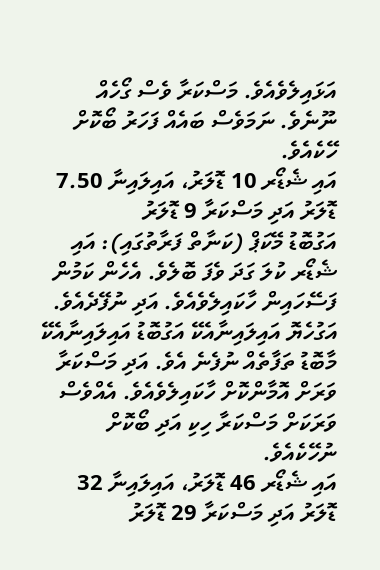އަޅައިލެވެއެވެ. މަސްކަރާ ވެސް ގޯހެއް ނޫނެވެ. ނަމަވެސް ބައެއް ފަހަރު ބޯކޮށް ހޭކެއެވެ.
އައި ޝެޑޯރ 10 ޑޮލަރު، އައިލައިނާ 7.50 ޑޮލަރު އަދި މަސްކަރާ 9 ޑޮލަރު
އަގުބޮޑު މޭކަޕް (ކަނާތް ފަރާތުގައި): އައި ޝެޑޯރ ކުލަ ގަދަ ވެފަ ބޮލެވެ. އެހެން ކަމުން ފަސޭހައިން ހާކައިލެވެއެވެ. އަދި ނުފޭދެއެވެ. އަގުހެޔޮ އައިލައިނާއެކޭ އަގުބޮޑު އައިލައިނާއެކޭ މާބޮޑު ތަފާތެއް ނުފެނެ އެވެ. އަދި މަސްކަރާ ވަރަށް އޮމާންކޮށް ހާކައިލެވެއެވެ. އެއްވެސް ވަރަކަށް މަސްކަރާ ހިކި އަދި ބޯކޮށް ނުހޭކެއެވެ.
އައި ޝެޑޯރ 46 ޑޮލަރު، އައިލައިނާ 32 ޑޮލަރު އަދި މަސްކަރާ 29 ޑޮލަރު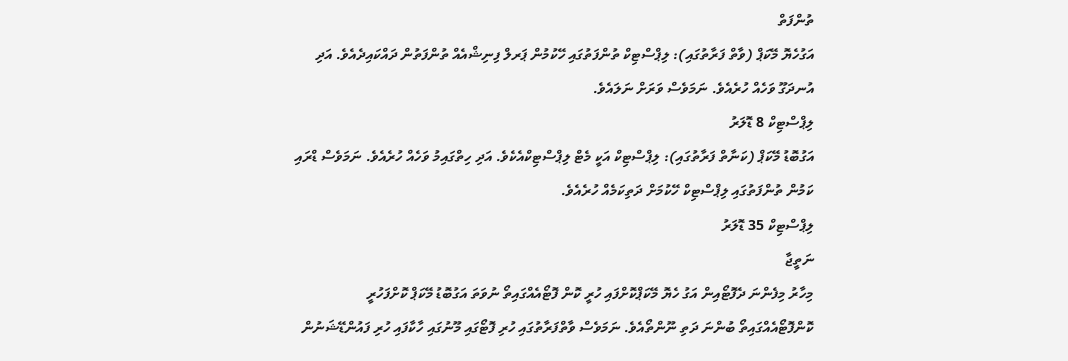ތުންފަތް
އަގުހެޔޮ މޭކަޕް (ވާތް ފަރާތުގައި): ލިޕްސްޓިކް ތުންފަތުގައި ހޭކުމުން ޕަރލް ފިނިޝްއެއް ތުންފަތުން ދައްކައިދެއެވެ. އަދި އުނދަގޫ ވަހެއް ހުރެއެވެ. ނަމަވެސް ވަރަށް ނަލައެވެ.
ލިޕްސްޓިކް 8 ޑޮލަރު
އަގުބޮޑު މޭކަޕް (ކަނާތް ފަރާތުގައި): ލިޕްސްޓިކް އަކީ މެޓް ލިޕްސްޓިކްއެކެވެ. އަދި ހިތްގައިމު ވަހެއް ހުރެއެވެ. ނަމަވެސް ޑްރައި ކަމުން ތުންފަތުގައި ލިޕްސްޓިކް ހޭކުމަށް ދަތިކަމެއް ހުރެއެވެ.
ލިޕްސްޓިކް 35 ޑޮލަރު
ނަތީޖާ
މިހާރު މިފެންނަ ދެފޮޓޯއިން އަގު ހެޔޮ މޭކަޕްކޮށްފައި ހުރީ ކޮން ފޮޓޯއެއްގައިތޯ ނުވަތަ އަގުބޮޑު މޭކަޕް ކޮށްފަހުރީ ކޮންފޮޓޯއެއްގައިތޯ ބުންނަ ދަތި ނޫންތޯއެވެ. ނަމަވެސް ވާތްފަރާތުގައި ހުރި ފޮޓޯގައި މޫނުގައި ހާކާފައި ހުރި ފައުންޑޭޝަނުން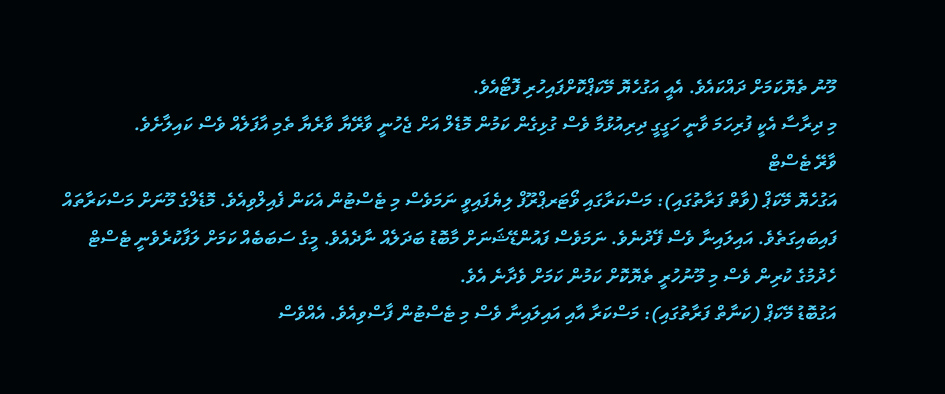މޫނު ތެޔޮކަމަށް ދައްކައެވެ. އެއީ އަގުހެޔޮ މޭކަޕްކޮށްފައިހުރި ފޮޓޯއެވެ.
މި ދިރާސާ އެކީ ފުރިހަމަ ވާނީ ހަގީގީ ދިރިއުޅުމާ ވެސް ގުޅިގެން ކަމުން މޮޑެލް އަށް ޖެހުނީ ވާރޭޔާ ވާރެޔާ ތެމި އާފަލެއް ވެސް ކައިލާށެވެ.
ވާރޭ ޓެސްޓް
އަގުހެޔޮ މޭކަޕް (ވާތް ފަރާތުގައި): މަސްކަރާގައި ވޯޓަރޕްރޫފް ލިޔެފައިވީ ނަމަވެސް މި ޓެސްޓުން އެކަން ފެއިލްވިއެވެ. މޮޑެލްގެ މޫނަށް މަސްކަރާތައް ފައިބައިގަތެވެ. އައިލައިނާ ވެސް ފޭދުނެވެ. ނަމަވެސް ފައުންޑޭޝަނަށް މާބޮޑު ބަދަލެއް ނާދެއެވެ. މީގެ ސަބަބެއް ކަމަށް ލަފާކުރެވެނީ ޓެސްޓް ހެދުމުގެ ކުރިން ވެސް މި މޫނުހުރީ ތެޔޮކޮށް ކަމުން ކަމަށް ވެދާނެ އެވެ.
އަގުބޮޑު މޭކަޕް (ކަނާތް ފަރާތުގައި): މަސްކަރާ އާއި އައިލައިނާ ވެސް މި ޓެސްޓުން ފާސްވިއެވެ. އެއްވެސް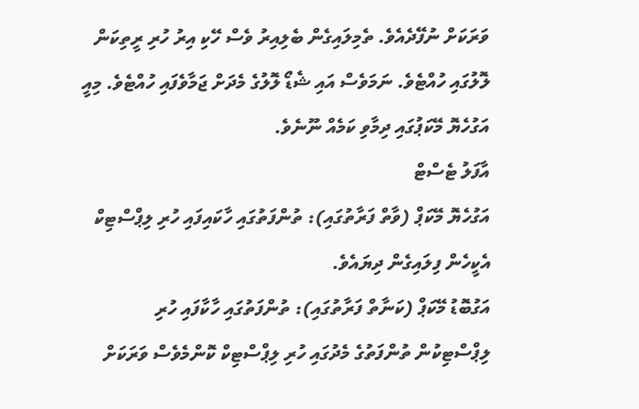ވަރަކަށް ނުފޭދެއެވެ. ތެމިލައިގެން ބެލިއިރު ވެސް ހޭކި އިރު ހުރި ރީތިކަން ލޮލުގައި ހުއްޓެވެ. ނަމަވެސް އައި ޝެޑޯ ލޮލުގެ މެދަށް ޖަމާވެފައި ހުއްޓެވެ. މިއީ އަގުހެޔޮ މޭކަޕުގައި ދިމާވި ކަމެއް ނޫނެވެ.
އާފަލު ޓެސްޓް
އަގުހެޔޮ މޭކަޕް (ވާތް ފަރާތުގައި): ތުންފަތުގައި ހާކައިފައި ހުރި ލިޕްސްޓިކް އެކީހެން ފިލައިގެން ދިޔައެވެ.
އަގުބޮޑު މޭކަޕް (ކަނާތް ފަރާތުގައި): ތުންފަތުގައި ހާކާފައި ހުރި ލިޕްސްޓިކުން ތުންފަތުގެ މެދުގައި ހުރި ލިޕްސްޓިކް ކޮންމެވެސް ވަރަކަށް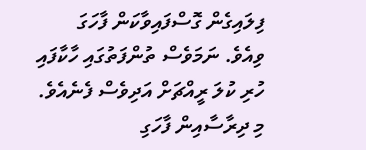ފިލައިގެން ގޮސްފައިވާކަން ފާހަގަ ވިއެވެ. ނަމަވެސް ތުންފަތުގައި ހާކާފައި ހުރި ކުލަ ރީއްޗަށް އަދިވެސް ފެނެއެވެ.
މި ދިރާސާއިން ފާހަގި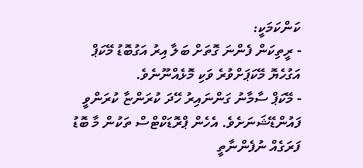ކަންކަމަކީ:
- ރީތިކަން ފެންނަ ގޮތަށް ބަލާ އިރު އަގުބޮޑު މޭކަޕް އަގުހެޔޮ މޭކަޕަށްވުރެ ވަކި މޮޅެއްނޫނެވެ.
- މޭކަޕް ސާމާނު ގަންނައިރު ހޭދަ ކުރަންޏާ ކުރަންވީ ފައުންޑޭޝަނަށެވެ. އެހެން ޕްރޮޑަކްޓްސް ތަކުން މާ ބޮޑު ފަރަގެއް ނުފެންނާތީ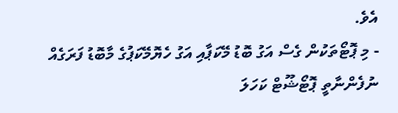އެވެ.
- މި ޕޮޓޯތަކުން ގެސް އަގު ބޮޑު މޭކަޕާއި އަގު ހެޔޮމޭކަޕުގެ މާބޮޑު ފަރަގެއް ނުފެންނާތީ ޕޮޓޯޝޫޓް ކަހަލަ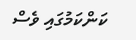ކަންކަމުގައި ވެސް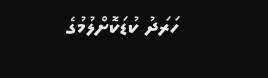ހަރަދު ކުޑަކޮށްލުމުގެ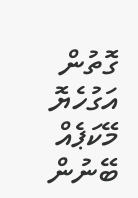ގޮތުން އަގުހެޔޮ މޭކަޕެއް ބޭނުން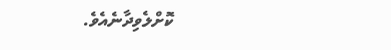ކޮށްލެވިދާނެއެވެ.